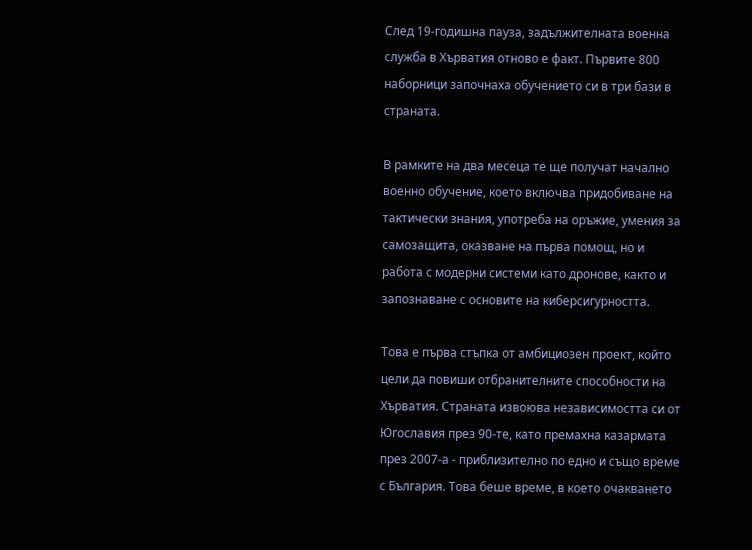След 19-годишна пауза, задължителната военна служба в Хърватия отново е факт. Първите 800 наборници започнаха обучението си в три бази в страната.

В рамките на два месеца те ще получат начално военно обучение, което включва придобиване на тактически знания, употреба на оръжие, умения за самозащита, оказване на първа помощ, но и работа с модерни системи като дронове, както и запознаване с основите на киберсигурността.

Това е първа стъпка от амбициозен проект, който цели да повиши отбранителните способности на Хърватия. Страната извоюва независимостта си от Югославия през 90-те, като премахна казармата през 2007-а - приблизително по едно и също време с България. Това беше време, в което очакването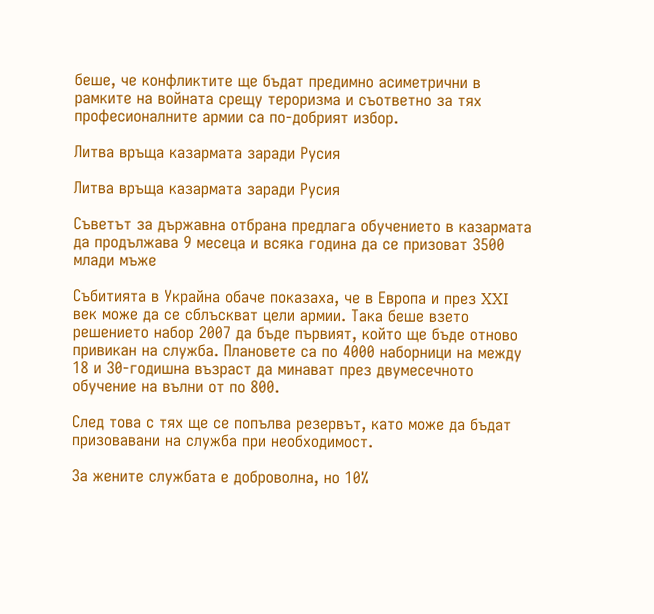беше, че конфликтите ще бъдат предимно асиметрични в рамките на войната срещу тероризма и съответно за тях професионалните армии са по-добрият избор.

Литва връща казармата заради Русия

Литва връща казармата заради Русия

Съветът за държавна отбрана предлага обучението в казармата да продължава 9 месеца и всяка година да се призоват 3500 млади мъже

Събитията в Украйна обаче показаха, че в Европа и през XXI век може да се сблъскват цели армии. Така беше взето решението набор 2007 да бъде първият, който ще бъде отново привикан на служба. Плановете са по 4000 наборници на между 18 и 30-годишна възраст да минават през двумесечното обучение на вълни от по 800.

След това с тях ще се попълва резервът, като може да бъдат призовавани на служба при необходимост.

За жените службата е доброволна, но 10%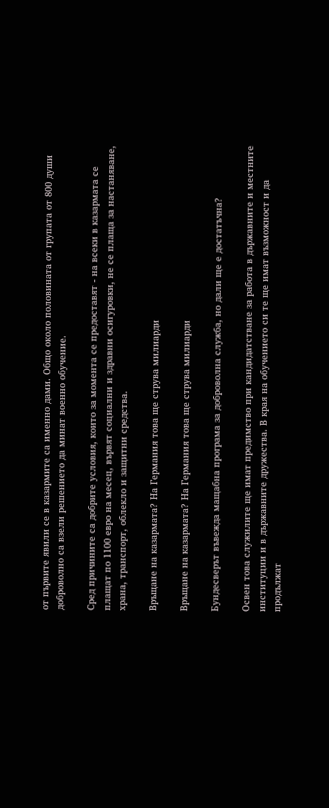от първите явили се в казармите са именно дами. Общо около половината от групата от 800 души доброволно са взели решението да минат военно обучение.

Сред причините са добрите условия, които за момента се предоставят - на всеки в казармата се плащат по 1100 евро на месец, вървят социални и здравни осигуровки, не се плаща за настаняване, храна, транспорт, облекло и защитни средства.

Връщане на казармата? На Германия това ще струва милиарди

Връщане на казармата? На Германия това ще струва милиарди

Бундесверът въвежда мащабна програма за доброволна служба, но дали ще е достатъчна?

Освен това служилите ще имат предимство при кандидатстване за работа в държавните и местните институции и в държавните дружества. В края на обучението си те ще имат възможност и да продължат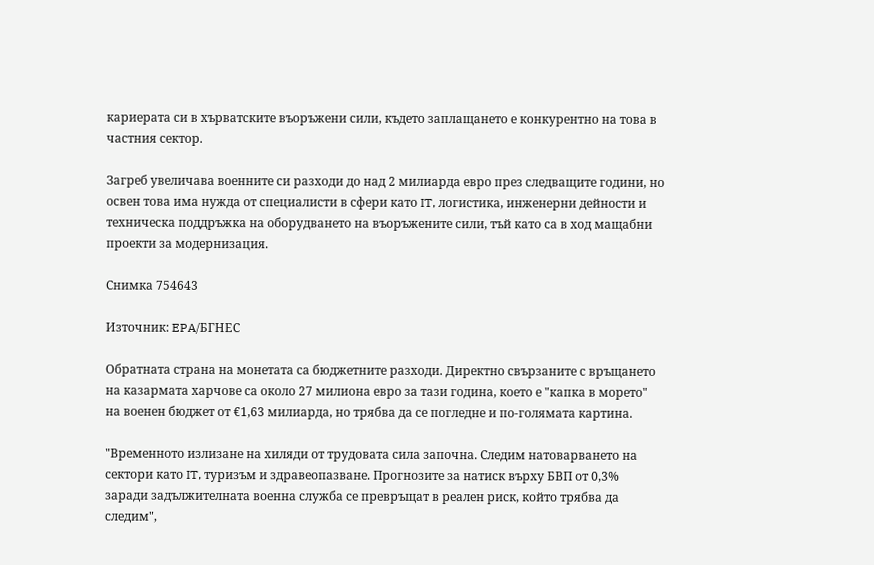кариерата си в хърватските въоръжени сили, където заплащането е конкурентно на това в частния сектор.

Загреб увеличава военните си разходи до над 2 милиарда евро през следващите години, но освен това има нужда от специалисти в сфери като IT, логистика, инженерни дейности и техническа поддръжка на оборудването на въоръжените сили, тъй като са в ход мащабни проекти за модернизация.

Снимка 754643

Източник: EPA/БГНЕС

Обратната страна на монетата са бюджетните разходи. Директно свързаните с връщането на казармата харчове са около 27 милиона евро за тази година, което е "капка в морето" на военен бюджет от €1,63 милиарда, но трябва да се погледне и по-голямата картина.

"Временното излизане на хиляди от трудовата сила започна. Следим натоварването на сектори като IT, туризъм и здравеопазване. Прогнозите за натиск върху БВП от 0,3% заради задължителната военна служба се превръщат в реален риск, който трябва да следим",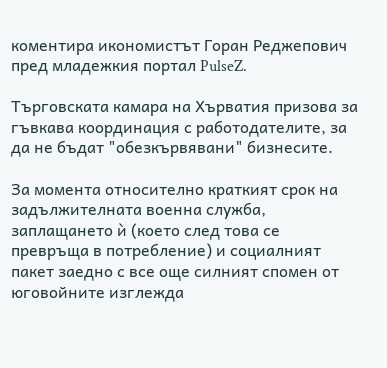коментира икономистът Горан Реджепович пред младежкия портал PulseZ.

Търговската камара на Хърватия призова за гъвкава координация с работодателите, за да не бъдат "обезкървявани" бизнесите.

За момента относително краткият срок на задължителната военна служба, заплащането ѝ (което след това се превръща в потребление) и социалният пакет заедно с все още силният спомен от юговойните изглежда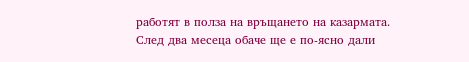работят в полза на връщането на казармата. След два месеца обаче ще е по-ясно дали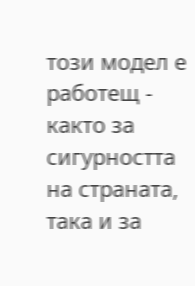този модел е работещ - както за сигурността на страната, така и за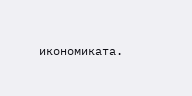икономиката.